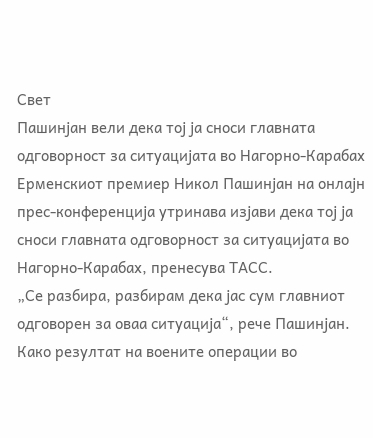Свет
Пашинјан вели дека тој ја сноси главната одговорност за ситуацијата во Нагорно-Карабах
Ерменскиот премиер Никол Пашинјан на онлајн прес-конференција утринава изјави дека тој ја сноси главната одговорност за ситуацијата во Нагорно-Карабах, пренесува ТАСС.
„Се разбира, разбирам дека јас сум главниот одговорен за оваа ситуација“, рече Пашинјан.
Како резултат на воените операции во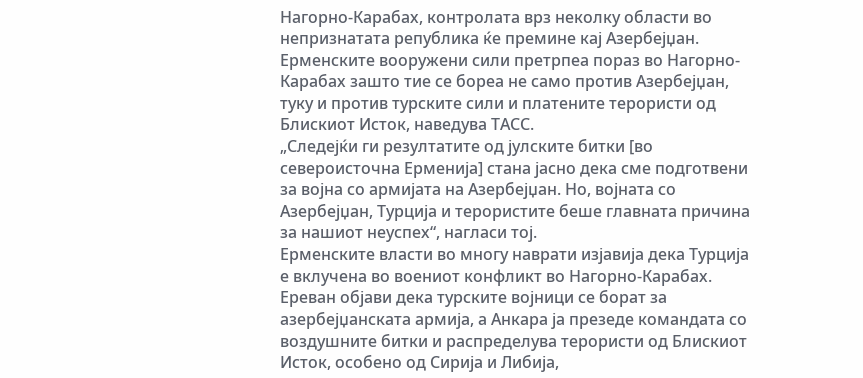Нагорно-Карабах, контролата врз неколку области во непризнатата република ќе премине кај Азербејџан.
Ерменските вооружени сили претрпеа пораз во Нагорно-Карабах зашто тие се бореа не само против Азербејџан, туку и против турските сили и платените терористи од Блискиот Исток, наведува ТАСС.
„Следејќи ги резултатите од јулските битки [во североисточна Ерменија] стана јасно дека сме подготвени за војна со армијата на Азербејџан. Но, војната со Азербејџан, Турција и терористите беше главната причина за нашиот неуспех“, нагласи тој.
Ерменските власти во многу наврати изјавија дека Турција е вклучена во воениот конфликт во Нагорно-Карабах. Ереван објави дека турските војници се борат за азербејџанската армија, а Анкара ја презеде командата со воздушните битки и распределува терористи од Блискиот Исток, особено од Сирија и Либија,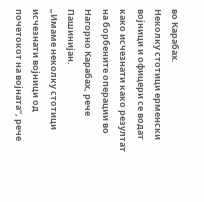во Карабах.
Неколку стотици ерменски војници и офицери се водат како исчезнати како резултат на борбените операции во Нагорно Карабах, рече Пашинијан.
„Имаме неколку стотици исчезнати војници од почетокот на војната“, рече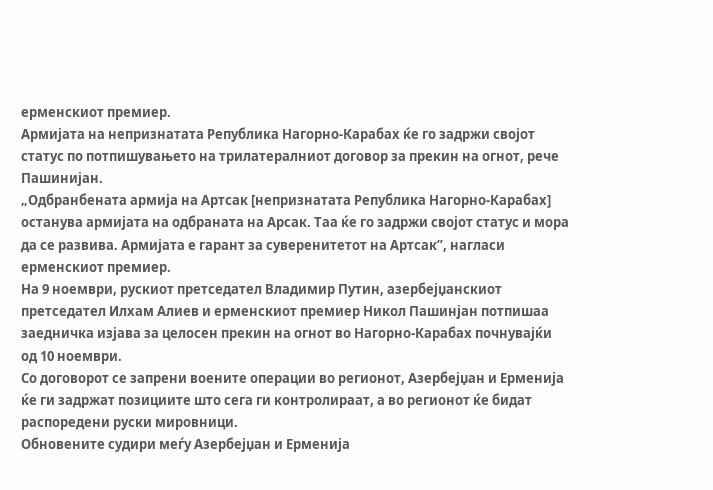ерменскиот премиер.
Армијата на непризнатата Република Нагорно-Карабах ќе го задржи својот статус по потпишувањето на трилатералниот договор за прекин на огнот, рече Пашинијан.
„Одбранбената армија на Артсак [непризнатата Република Нагорно-Карабах] останува армијата на одбраната на Арсак. Таа ќе го задржи својот статус и мора да се развива. Армијата е гарант за суверенитетот на Артсак”, нагласи ерменскиот премиер.
На 9 ноември, рускиот претседател Владимир Путин, азербејџанскиот претседател Илхам Алиев и ерменскиот премиер Никол Пашинјан потпишаа заедничка изјава за целосен прекин на огнот во Нагорно-Карабах почнувајќи од 10 ноември.
Со договорот се запрени воените операции во регионот, Азербејџан и Ерменија ќе ги задржат позициите што сега ги контролираат, а во регионот ќе бидат распоредени руски мировници.
Обновените судири меѓу Азербејџан и Ерменија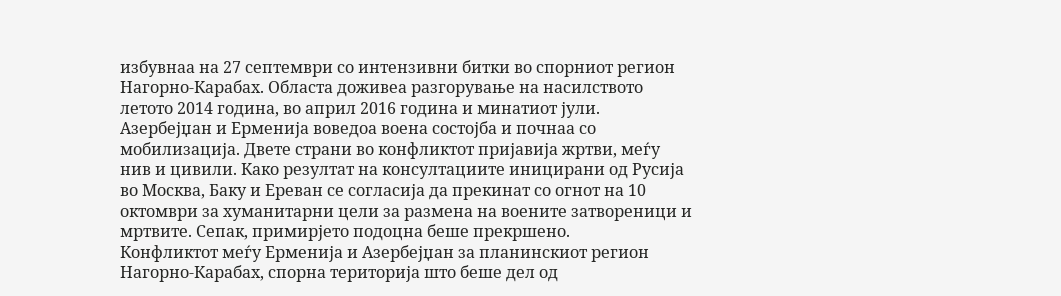избувнаа на 27 септември со интензивни битки во спорниот регион Нагорно-Карабах. Областа доживеа разгорување на насилството летото 2014 година, во април 2016 година и минатиот јули.
Азербејџан и Ерменија воведоа воена состојба и почнаа со мобилизација. Двете страни во конфликтот пријавија жртви, меѓу нив и цивили. Како резултат на консултациите иницирани од Русија во Москва, Баку и Ереван се согласија да прекинат со огнот на 10 октомври за хуманитарни цели за размена на воените затвореници и мртвите. Сепак, примирјето подоцна беше прекршено.
Конфликтот меѓу Ерменија и Азербејџан за планинскиот регион Нагорно-Карабах, спорна територија што беше дел од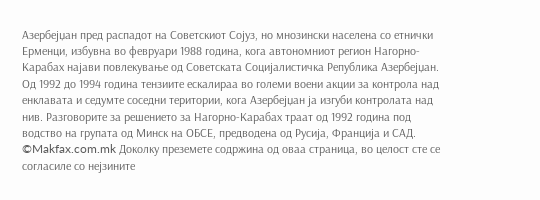Азербејџан пред распадот на Советскиот Сојуз, но мнозински населена со етнички Ерменци, избувна во февруари 1988 година, кога автономниот регион Нагорно-Карабах најави повлекување од Советската Социјалистичка Република Азербејџан.
Од 1992 до 1994 година тензиите ескалираа во големи воени акции за контрола над енклавата и седумте соседни територии, кога Азербејџан ја изгуби контролата над нив. Разговорите за решението за Нагорно-Карабах траат од 1992 година под водство на групата од Минск на ОБСЕ, предводена од Русија, Франција и САД.
©Makfax.com.mk Доколку преземете содржина од оваа страница, во целост сте се согласиле со нејзините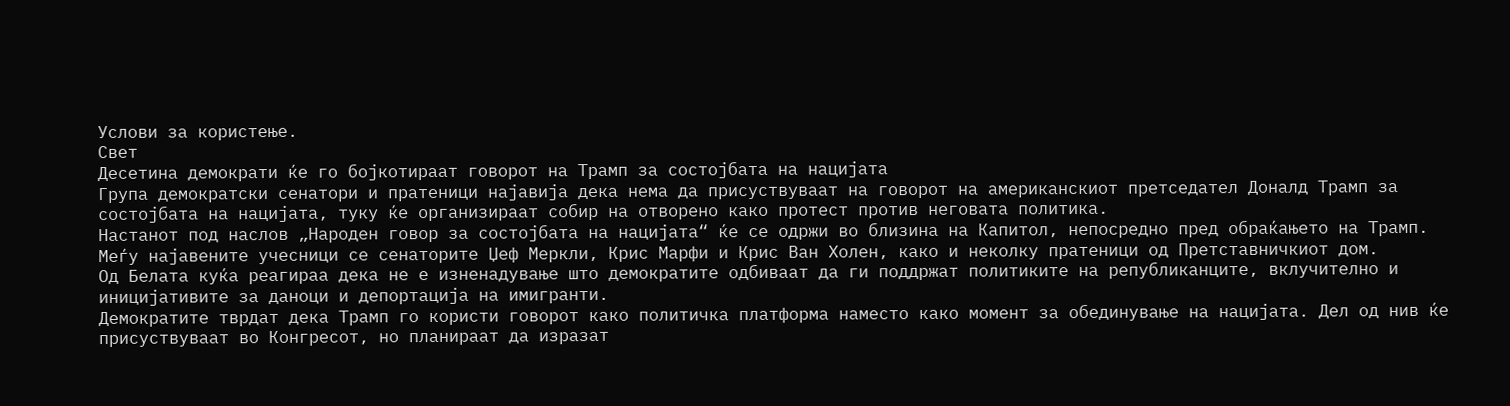Услови за користење.
Свет
Десетина демократи ќе го бојкотираат говорот на Трамп за состојбата на нацијата
Група демократски сенатори и пратеници најавија дека нема да присуствуваат на говорот на американскиот претседател Доналд Трамп за состојбата на нацијата, туку ќе организираат собир на отворено како протест против неговата политика.
Настанот под наслов „Народен говор за состојбата на нацијата“ ќе се одржи во близина на Капитол, непосредно пред обраќањето на Трамп. Меѓу најавените учесници се сенаторите Џеф Меркли, Крис Марфи и Крис Ван Холeн, како и неколку пратеници од Претставничкиот дом.
Од Белата куќа реагираа дека не е изненадување што демократите одбиваат да ги поддржат политиките на републиканците, вклучително и иницијативите за даноци и депортација на имигранти.
Демократите тврдат дека Трамп го користи говорот како политичка платформа наместо како момент за обединување на нацијата. Дел од нив ќе присуствуваат во Конгресот, но планираат да изразат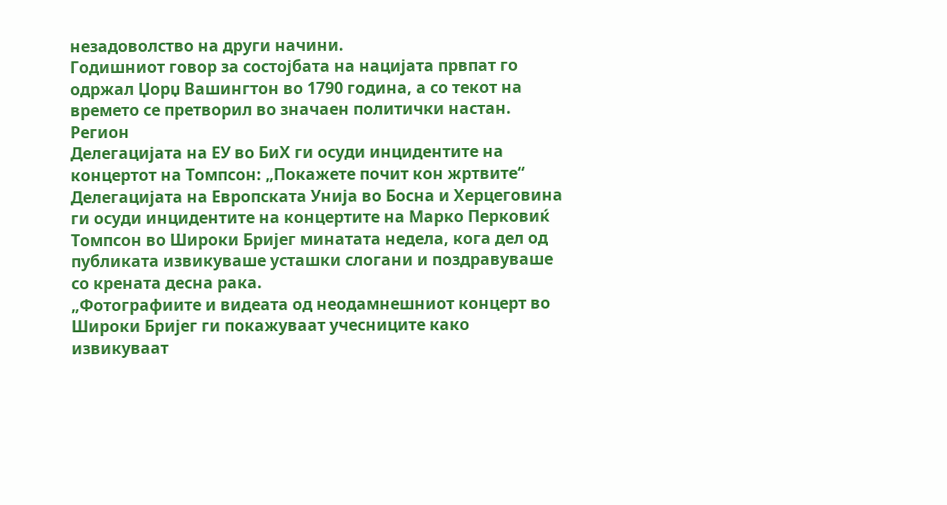незадоволство на други начини.
Годишниот говор за состојбата на нацијата првпат го одржал Џорџ Вашингтон во 1790 година, а со текот на времето се претворил во значаен политички настан.
Регион
Делегацијата на ЕУ во БиХ ги осуди инцидентите на концертот на Томпсон: „Покажете почит кон жртвите“
Делегацијата на Европската Унија во Босна и Херцеговина ги осуди инцидентите на концертите на Марко Перковиќ Томпсон во Широки Бријег минатата недела, кога дел од публиката извикуваше усташки слогани и поздравуваше со крената десна рака.
„Фотографиите и видеата од неодамнешниот концерт во Широки Бријег ги покажуваат учесниците како извикуваат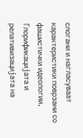слогани и нагласуваат карактеристики поврзани со фашистички идеологии. Глорификацијата и релативизацијата на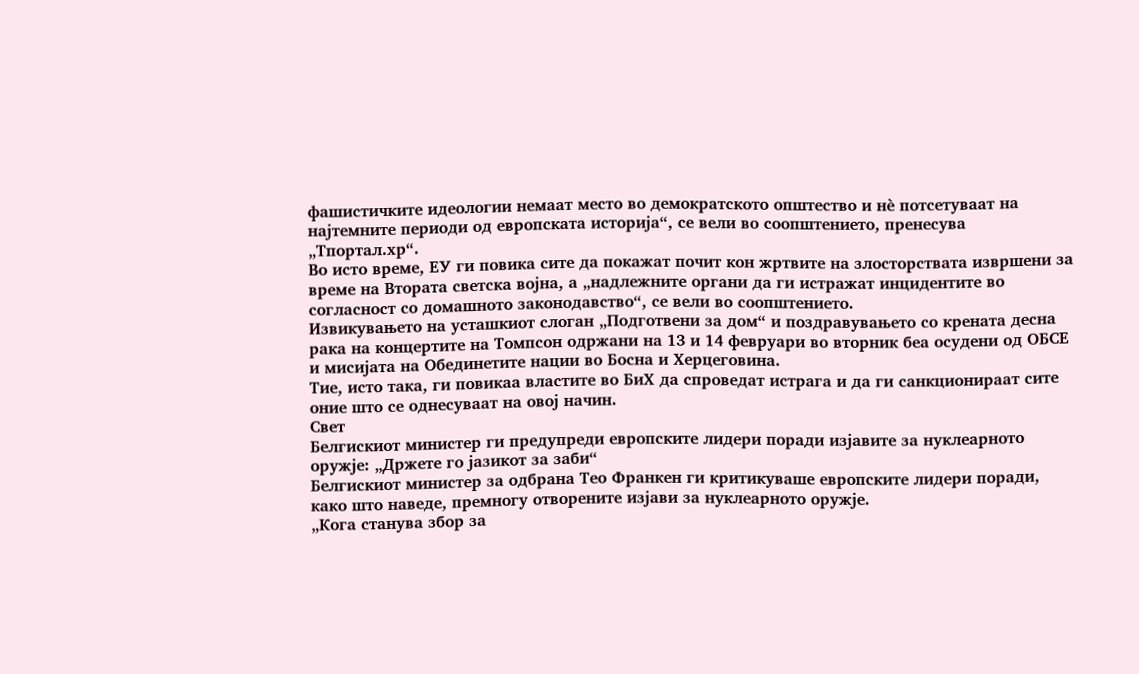фашистичките идеологии немаат место во демократското општество и нè потсетуваат на најтемните периоди од европската историја“, се вели во соопштението, пренесува „Тпортал.хр“.
Во исто време, ЕУ ги повика сите да покажат почит кон жртвите на злосторствата извршени за време на Втората светска војна, а „надлежните органи да ги истражат инцидентите во согласност со домашното законодавство“, се вели во соопштението.
Извикувањето на усташкиот слоган „Подготвени за дом“ и поздравувањето со крената десна рака на концертите на Томпсон одржани на 13 и 14 февруари во вторник беа осудени од ОБСЕ и мисијата на Обединетите нации во Босна и Херцеговина.
Тие, исто така, ги повикаа властите во БиХ да спроведат истрага и да ги санкционираат сите оние што се однесуваат на овој начин.
Свет
Белгискиот министер ги предупреди европските лидери поради изјавите за нуклеарното оружје: „Држете го јазикот за заби“
Белгискиот министер за одбрана Тео Франкен ги критикуваше европските лидери поради, како што наведе, премногу отворените изјави за нуклеарното оружје.
„Кога станува збор за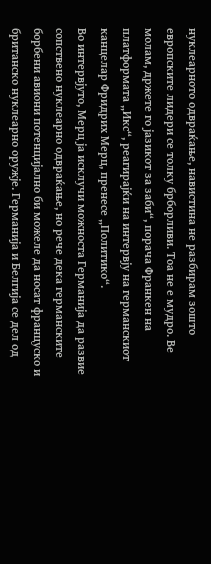нуклеарното одвраќање, навистина не разбирам зошто европските лидери се толку брборливи. Тоа не е мудро. Ве молам, држете го јазикот за заби“, порача Франкен на платформата „Икс“, реагирајќи на интервју на германскиот канцелар Фридрих Мерц, пренесе „Политико“.
Во интервјуто, Мерц ја исклучи можноста Германија да развие сопствено нуклеарно одвраќање, но рече дека германските борбени авиони потенцијално би можеле да носат француско и британско нуклеарно оружје. Германија и Белгија се дел од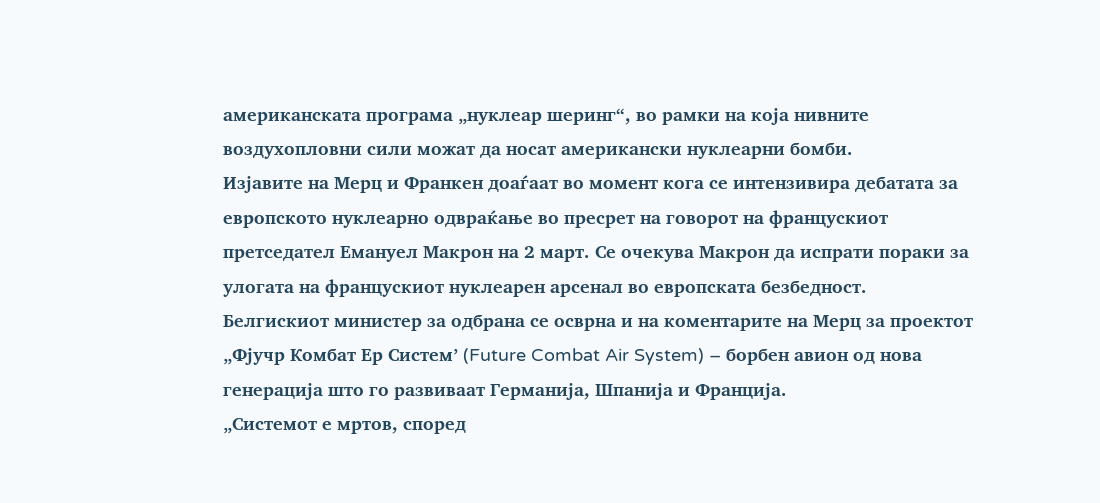американската програма „нуклеар шеринг“, во рамки на која нивните воздухопловни сили можат да носат американски нуклеарни бомби.
Изјавите на Мерц и Франкен доаѓаат во момент кога се интензивира дебатата за европското нуклеарно одвраќање во пресрет на говорот на францускиот претседател Емануел Макрон на 2 март. Се очекува Макрон да испрати пораки за улогата на францускиот нуклеарен арсенал во европската безбедност.
Белгискиот министер за одбрана се осврна и на коментарите на Мерц за проектот „Фјучр Комбат Ер Систем’ (Future Combat Air System) – борбен авион од нова генерација што го развиваат Германија, Шпанија и Франција.
„Системот е мртов, според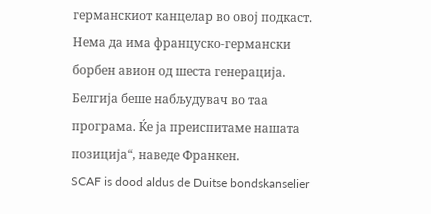германскиот канцелар во овој подкаст. Нема да има француско-германски борбен авион од шеста генерација. Белгија беше набљудувач во таа програма. Ќе ја преиспитаме нашата позиција“, наведе Франкен.
SCAF is dood aldus de Duitse bondskanselier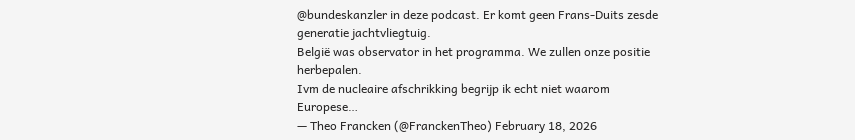@bundeskanzler in deze podcast. Er komt geen Frans-Duits zesde generatie jachtvliegtuig.
België was observator in het programma. We zullen onze positie herbepalen.
Ivm de nucleaire afschrikking begrijp ik echt niet waarom Europese…
— Theo Francken (@FranckenTheo) February 18, 2026